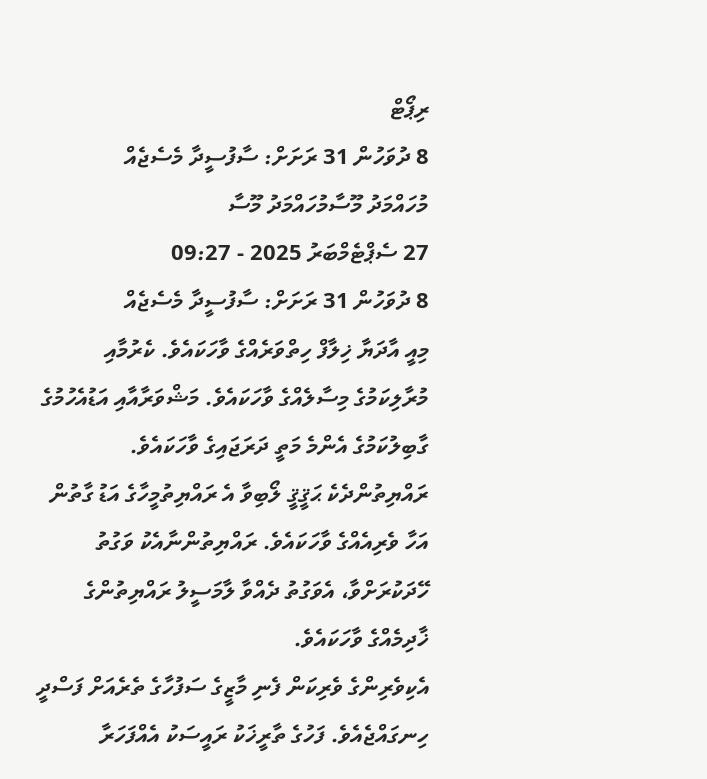ރިޕޯޓް
8 ދުވަހުން 31 ރަށަށް: ސާފުސީދާ މެސެޖެއް
މުހައްމަދު މޫސާމުހައްމަދު މޫސާ
27 ސެޕްޓެމްބަރު 2025 - 09:27
8 ދުވަހުން 31 ރަށަށް: ސާފުސީދާ މެސެޖެއް
މިއީ އާދަޔާ ޚިލާފް ހިތްވަރެއްގެ ވާހަކައެވެ. ކެރުމާއި މުރާލިކަމުގެ މިސާލެއްގެ ވާހަކައެވެ. މަޝްވަރާއާއި އަޑުއެހުމުގެ ގާބިލުކަމުގެ އެންމެ މަތީ ދަރަޖައިގެ ވާހަކައެވެ. ރައްޔިތުންދެކެ ޙަޤީޤީ ލޯބިވާ އެ ރައްޔިތުމީހާގެ އަޑު ގާތުން އަހާ ވެރިއެއްގެ ވާހަކައެވެ. ރައްޔިތުންނާއެކު ވަގުތު ހޭދަކުރަށްވާ، އެވަގުތު ދެއްވާ ލާމަސީލު ރައްޔިތުންގެ ޚާދިމެއްގެ ވާހަކައެވެ.
އެކިވެރިންގެ ވެރިކަން ފެނި މާޒީގެ ސަފުހާގެ ތެރެއަށް ފަސްދީ ހިނގައްޖެއެވެ. ފަހުގެ ތާރީޚަކު ރައީސަކު އެއްފަހަރާ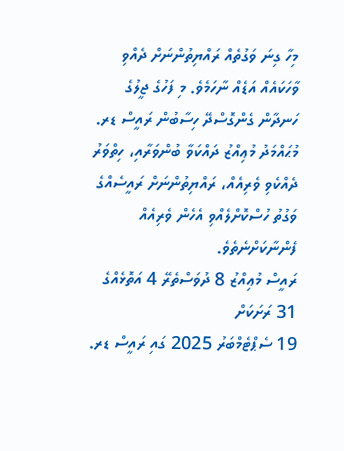މިހާ ގިނަ ވަގުތެއް ރައްޔިތުންނަށް ދެއްވި ވާހަކައެއް އަޑެއް ނާހަމެވެ. މި ފަހުގެ ޖީލުގެ ހަނދާން ގެންގޮސްދޭ ހިސާބުން ރައީސް ޑރ. މުޙައްމަދު މުޢިއްޒު ދައްކަވާ ބުންވަރާއި، ހިތްވަރު ދެއްކެވި ވެރިއެއް، ރައްޔިތުންނަށް ރައީސެއްގެ ވަގުތު ހުސްކޮށްލެއްވި އެހެން ވެރިއެއް ފެންނާކަށްނެތެވެ.
ރައީސް މުޢިއްޒު 8 ދުވަސްތެރޭ 4 އަތޮޅެއްގެ 31 ރަށަކަށް
19 ސެޕްޓެމްބަރު 2025 ގައި ރައީސް ޑރ.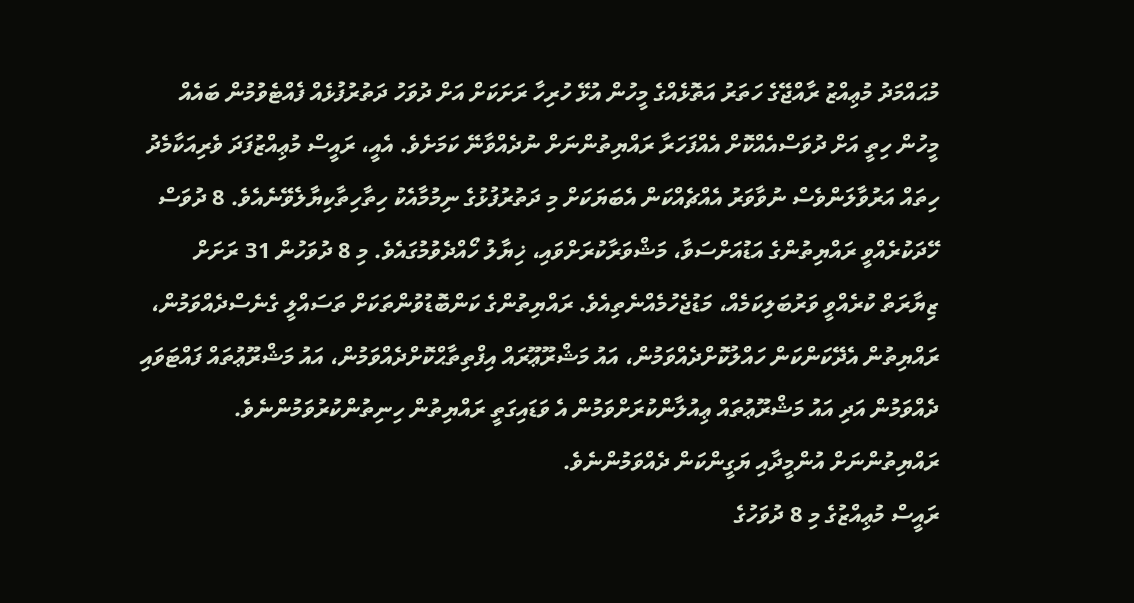މުޙައްމަދު މުޢިއްޒު ރާއްޖޭގެ ހަތަރު އަތޮޅެއްގެ މީހުން އުޅޭ ހުރިހާ ރަށަކަށް އަށް ދުވަހު ދަތުރުފުޅެއް ފެއްޓެވުމުން ބައެއް މީހުން ހިތީ އަށް ދުވަސްއެއްކޮށް އެއްފަހަރާ ރައްޔިތުންނަށް ނުދެއްވާނޭ ކަމަށެވެ. އެއީ، ރައީސް މުޢިއްޒުފަދަ ވެރިއަކާމެދު ހިތައް އަރުވާލަންވެސް ނުވާވަރު އެއްޗެއްކަން އެބަޔަކަށް މި ދަތުރުފުޅުގެ ނިމުމާއެކު ހިތާހިތާކިޔާލެވޭނެއެވެ. 8 ދުވަސް ހޭދަކުރެއްވީ ރައްޔިތުންގެ އަޑުއަށްސަވާ، މަޝްވަރާކުރަށްވައި، ޚިޔާލު ހޯއްދެވުމުގައެވެ. މި 8 ދުވަހުން 31 ރަށަށް ޒިޔާރަތް ކުރެއްވީ ވަރުބަލިކަމެއް، މަޑުޖެހުމެއްނެތިއެވެ. ރައްޔިތުންގެ ކަންބޮޑުވުންތަކަށް ތަސައްލީ ގެނެސްދެއްވަމުން، ރައްޔިތުން އެދޭކަންކަން ހައްލުކޮށްދެއްވަމުން، އައު މަޝްރޫޢޫރައް އިފްތިތާޙްކޮށްދެއްވަމުން، އައު މަޝްރޫޢުތައް ފައްޓަވައި ދެއްވަމުން އަދި އައު މަޝްރޫޢުތައް ޢިއުލާންކުރަށްވަމުން އެ ވަޑައިގަތީ ރައްޔިތުން ހިނިތުންކުރުވަމުންނެވެ. ރައްޔިތުންނަށް އުންމީދާއި ޔަގީންކަން ދެއްވަމުންނެވެ.
ރައީސް މުޢިއްޒުގެ މި 8 ދުވަހުގެ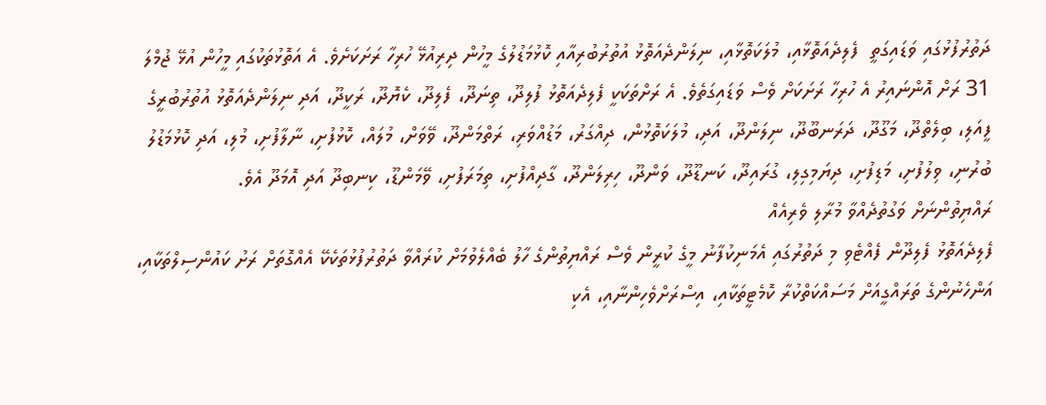ދަތުރުފުޅުގައި ވަޑައިގަތީ  ފެލިދެއަތޮޅާއި، މުލަކަތޮޅާއި، ނިލަންދެއަތޮޅު އުތުރުބުރިއާއި ކޮޅުމަޑުލުގެ މީހުން ދިރިއުޅޭ ހުރިހާ ރަށަކަށެވެ. އެ އަތޮޅުތަކުގައި މީހުން އުޅޭ ޖުމްލަ 31 ރަށް އޮންނައިރު އެ ހުރިހާ ރަށަކަށް ވެސް ވަޑައިގަތެވެ. އެ ރަށްތަކަކީ ފެލިދެއަތޮޅު ފުލިދޫ، ތިނަދޫ، ފެލިދޫ، ކެޔޮދޫ، ރަކީދޫ، އަދި ނިލަންދެއަތޮޅު އުތުރުބުރީގެ ފީއަލި، ބިލެތްދޫ، މަގޫދޫ، ދަރަނބޫދޫ، ނިލަންދޫ، އަދި، މުލަކަތޮޅުން، ދިއްގަރު، މަޑުއްވަރި، ރަތްމަންދޫ، ވޭވަށް، މުލައް، ކޮޅުފުށި، ނާލާފުށި، މުލި، އަދި ކޮޅުމަޑުލު ބުރުނި، ވިލުފުށި، މަޑިފުށި، ދިޔަމިގިލި، ގުރައިދޫ، ކަނޑޫދޫ، ވަންދޫ، ހިރިލަންދޫ، ގާދިއްފުށި، ތިމަރަފުށި، ވޭމަންޑޫ، ކިނބިދޫ އަދި އޮމަދޫ އެވެ.
ރައްޔިތުންނަށް ވަގުތުދެއްވާ މުރާލި ވެރިއެއް
ފެލިދެއަތޮޅު ފެލިދޫން ފެއްޓެވި މި ދަތުރުގައި އެމަނިކުފާނު މީގެ ކުރީން ވެސް ރައްޔިތުންގެ ހާލު ބެއްލެވުމަށް ކުރައްވާ ދަތުރުފުޅުތަކެކޭ އެއްގޮތަށް ރަށު ކައުންސިލްތަކާއި، އަންހެނުންގެ ތަރައްގީއަށް މަސައްކަތްކުރާ ކޮމެޓީތަކާއި، އިސްރަށްވެހިންނާއި، އެކި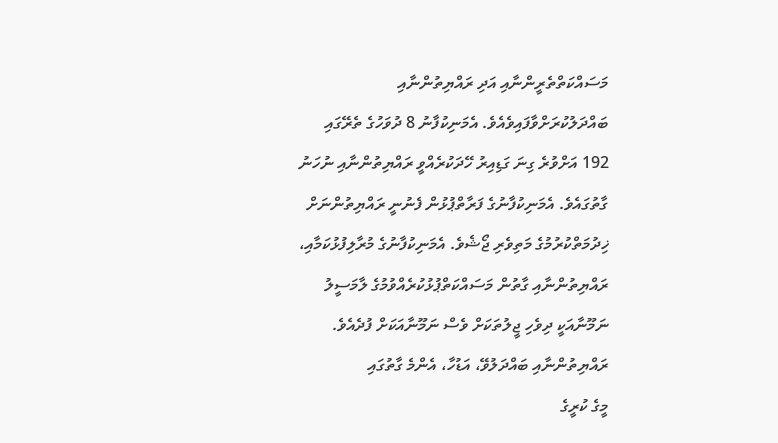މަސައްކަތްތެރީންނާއި އަދި ރައްޔިތުންނާއި ބައްދަލުކުރަށްވާފައިވެއެވެ. އެމަނިކުފާނު 8 ދުވަހުގެ ތެރޭގައި 192 އަށްވުރެ ގިނަ ގަޑިއިރު ހޭދަކުރެއްވީ ރައްޔިތުންނާއި ނުހަނު ގާތުގައެވެ. އެމަނިކުފާނުގެ ފަރާތްޕުޅުން ފެނުނީ ރައްޔިތުންނަށް ޚިދުމަތްކުރުމުގެ މަތިވެރި ޖޯޝެވެ. އެމަނިކުފާނުގެ މުރާލިފުޅުކަމާއި، ރައްޔިތުންނާއި ގާތުން މަސައްކަތްޕުޅުކުރެއްވުމުގެ ލާމަސީލު ނަމޫނާއަކީ ދިވެހި ޖީލުތަކަށް ވެސް ނަމޫނާއަކަށް ފުދެއެވެ.
ރައްޔިތުންނާއި ބައްދަލުވޭ، އަޑުހާ، އެންމެ ގާތުގައި
މީގެ ކުރީގެ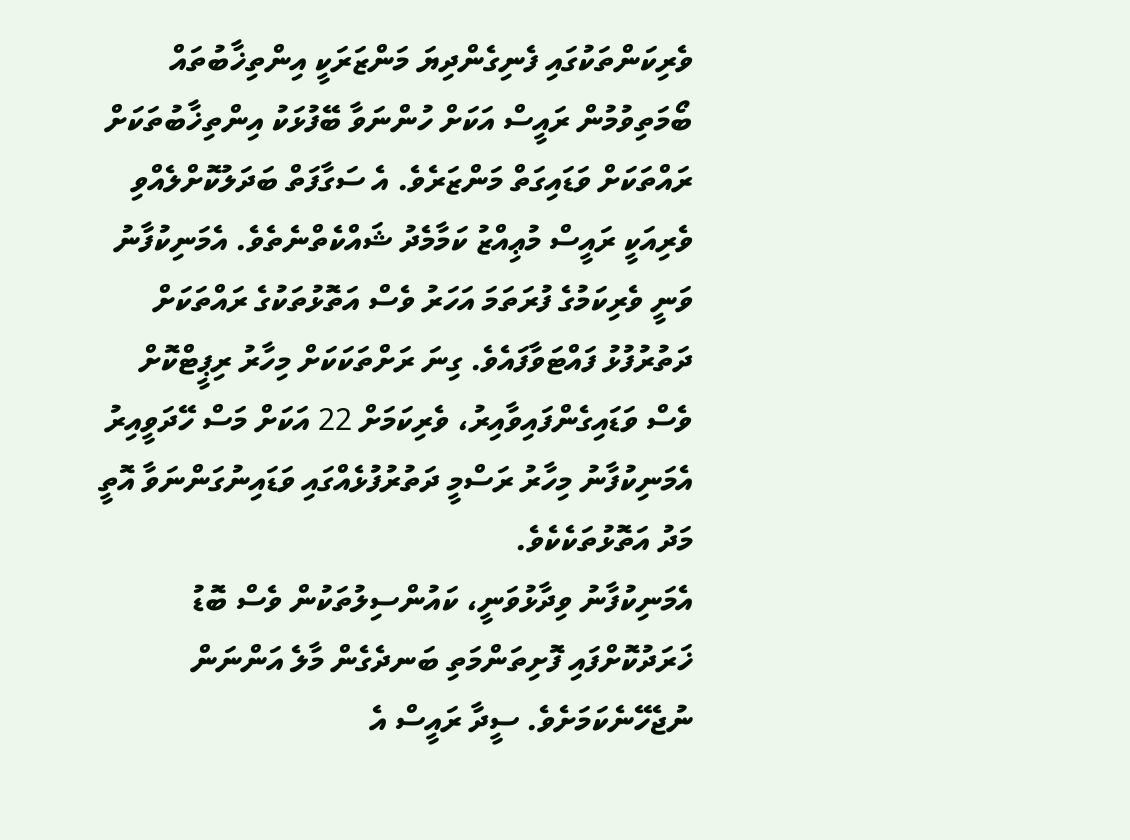ވެރިކަންތަކުގައި ފެނިގެންދިޔަ މަންޒަރަކީ އިންތިޚާބުތައް ބޯމަތިވުމުން ރައީސް އަކަށް ހުންނަވާ ބޭފުޅަކު އިންތިޚާބުތަކަށް ރައްތަކަށް ވަޑައިގަތް މަންޒަރެވެ. އެ ސަގާފަތް ބަދަލުކޮށްލެއްވި ވެރިއަކީ ރައީސް މުޢިއްޒު ކަމާމެދު ޝައްކެތްނެތެވެ. އެމަނިކުފާނު ވަނީ ވެރިކަމުގެ ފުރަތަމަ އަހަރު ވެސް އަތޮޅުތަކުގެ ރައްތަކަށް ދަތުރުފުޅު ފައްޓަވާފައެވެ. ގިނަ ރަށްތަކަކަށް މިހާރު ރިޕީޓްކޮށް ވެސް ވަޑައިގެންފައިވާއިރު، ވެރިކަމަށް 22 އަކަށް މަސް ހޭދަވީއިރު އެމަނިކުފާނު މިހާރު ރަސްމީ ދަތުރުފުޅެއްގައި ވަޑައިނުގަންނަވާ އޮތީ މަދު އަތޮޅުތަކެކެވެ.
އެމަނިކުފާނު ވިދާޅުވަނީ، ކައުންސިލުތަކުން ވެސް ބޮޑު ޚަރަދުކޮށްފައި ފޮށިތަންމަތި ބަނދެގެން މާލެ އަންނަން ނުޖެހޭނެކަމަށެވެ. ސީދާ ރައީސް އެ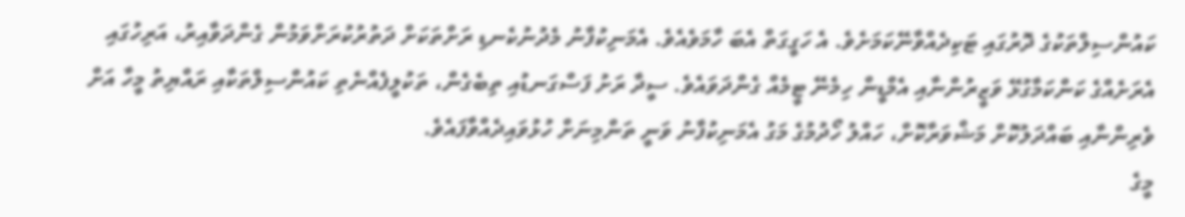ކައުންސިލްތަކުގެ ދޮރުގައި ޓަކިދެއްވާނޭކަމަށެވެ. އެ ހަގީގަތް އެބަ ހާމަވެއެވެ. އެމަނިކުފާނު މެދުނުކެނޑި ރަށްތަކަށް ދަތުރުކުރަށްވަމުން ގެންދަވާއިރު، އަރިހުގައި އެރަށެއްގެ ކަންކަމާގުޅޭ ވަޒީރުންނާއި އެމްޑީން ހިމެނޭ ޓީމެއް ގެންދަވައެވެ. ސީދާ ރަށު ފަސްގަނޑުއި ތިބެގެން، ތަކުލީފެއްނެތި ކައުންސިލްތަކާއި ރައްޔިތު މީހާ އަށް ވެރިންނާއި ބައްދަލުކޮށް މަޝްވަރާކޮށް، ހައްލު ހޯދުމުގެ މަގު އެމަނިކުފާނު ވަނީ ތަންމިނަށް ހުޅުވައިދެއްވާފައެވެ.
މީގެ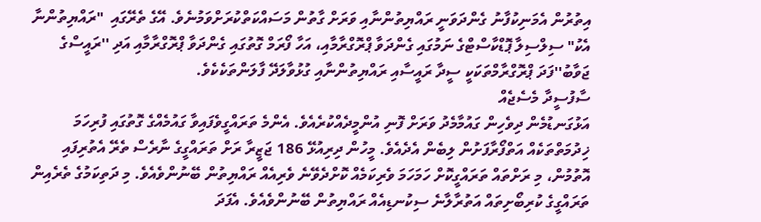އިތުރުން އެމަނިކުފާނު ގެންދަވަނީ ރައްޔިތުންނާއި ވަރަށް ގާތުން މަސައްކަތްކުރަށްވަމުނެވެ. އޭގެ ތެރޭގައި  "ރައްޔިތުންނާ އެކު" ސިލްސިލާ ޕޮޑްކާސްޓްގެ ނަމުގައި ގެންދަވާ ޕްރޮގްރާމާއި، އަހާ ފޯރަމް ގޮތުގައި ގެންދަވާ ޕްރޮގްރާމާއި އަދި ''ރައީސްގެ ޖަވާބު''ފަދަ ޕްރޮގްރާމްތަކަކީ ސީދާ ރައީސާއި ރައްޔިތުންނާއި ގުޅުވާލަދޭ ފާލަންތަކެކެވެ.
ސާފުސީދާ މެސެޖެއް
އަޅުގަނޑުމެން ދިވެހިން ގައުމާމެދު ވަރަށް ފޮނި އުންމީދެއްކުރެއެވެ. އެންމެ ތަރައްގީވެފައިވާ ގައުމެއްގެ ގޮތުގައި ފުރިހަމަ ޚިދުމަތްތަކެއް އަތްފޯރާފަށުން ލިބެން އެދެއެވެ. މީހުން ދިރިއުޅޭ 186 ޖަޒީރާ ރަށް ތަރައްގީގެ ނާރެސް ތެރޭ އެތުރިފައި އޮތުމުން، މި ރަށްތައް ތަރައްގީކޮށް ހަމަހަމަ ވެރިކަމެއް ކޮށްދެވޭނެ ވެރިއެއް ރައްޔިތުން ބޭނުންވެއެވެ. މި ދަތިކަމުގެ ތެރެއިން ތަރައްގީގެ ކުރިބޯށިތައް އަތުރާލާނެ ސިކުނޑިއެއް ރައްޔިތުން ބޭނުންވެއެވެ. އެފަދަ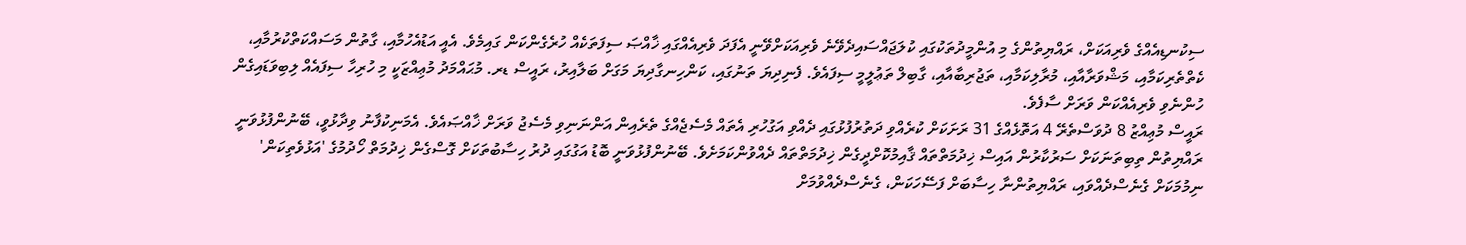ސިކުނޑިއެއްގެ ވެރިއަކަށް، ރައްޔިތުންގެ މި އުންމީދުތަކުގައި ކުލަޖައްސައިދެވޭނެ ވެރިއަކަށްވޭނީ އެފަދަ ވެރިއެއްގައި ޚާއްޞަ ސިފަތަކެއް ހުރެގެންކަން ގައިމެވެ. އެއީ އަޑުއެހުމާއި، ގާތުން މަސައްކަތްކުރުމާއި، ކެތްތެރިކަމާއި، މަޝްވަރާއާއި، މުރާލިކަމާއި، ތަޖުރިބާއާއި، ގާބިލް ތަޢުލީމީ ސިފައެވެ. ފެނިދިޔަ ތަނުގައި، ކަންހިނގާދިޔަ މަގަށް ބަލާއިރު، ރައީސް ޑރ. މުޙައްމަދު މުޢިއްޒަކީ މި ހުރިހާ ސިފައެއް ލިބިވަޑައިގެން ހުންނެވި ވެރިއެއްކަން ވަރަށް ސާފެވެ.
ރައީސް މުޢިއްޒު 8 ދުވަސްތެރޭ 4 އަތޮޅެއްގެ 31 ރަށަކަށް ކުރެއްވި ދަތުރުފުޅުގައި ދެއްވި އަގުހުރި އެތައް މެސެޖެއްގެ ތެރެއިން އަންނަނިވި މެސެޖު ވަރަށް ޚާއްޞައެވެ. އެމަނިކުފާނު ވިދާޅުވީ، ބޭނުންފުޅުވަނީ ރައްޔިތުން ތިބިތަނަކަށް ސަރުކާރުން އައިސް ޚިދުމަތްތައް ޤާއިމުކޮށްދީގެން ޚިދުމަތްތައް ދެއްވުންކަމަށެވެ. ބޭނުންފުޅުވަނީ ބޮޑު އަގުގައި ދުރު ހިސާބުތަކަށް ގޮސްގެން ޚިދުމަތް ހޯދުމުގެ 'އަޅުވެތިކަން' ނިމުމަކަށް ގެނެސްދެއްވައި، ރައްޔިތުންނާ ހިސާބަށް ފަސޭހަކަން، ގެނެސްދެއްވުމަށް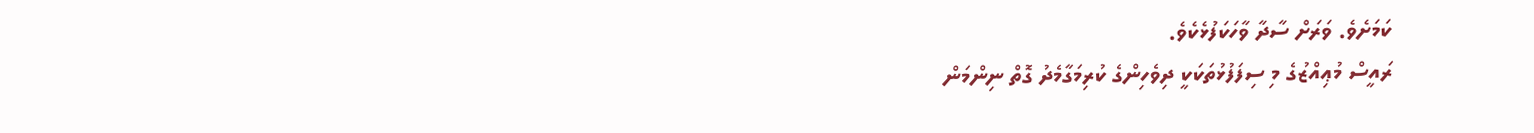ކަމަށެވެ. ވަރަށް ސާދާ ވާހަކަފުޅެކެވެ.
ރައީސް މުޢިއްޒުގެ މި ސިފަފުޅުތަކަކީ ދިވެހިންގެ ކުރިމަގާމެދު ގޮތް ނިންމަން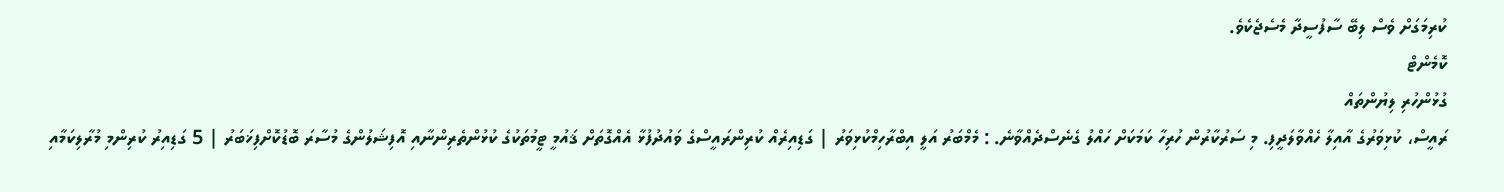ކުރިމަގަށް ވެސް ލިބޭ ސާފުސީދާ މެސެޖެކެވެ.
ކޮމެންޓް
ގުޅުންހުރި ލިޔުންތައް
ރައީސް، ކުޅިވަރުގެ އާއިލާ ހެއްވާލަދީފި. މި ސަރުކާރުން ހުރިހާ ކަމަކަށް ހައްލު ގެނެސްދެއްވާނެ. : މެމްބަރު އަލީ އިބްރާހިމްކުޅިވަރު | ގަޑިއިރެއް ކުރިންރައީސްގެ ވައުދުފުޅާ އެއްގޮތަށް ޤައުމީ ޓީމުތަކުގެ ކުޅުންތެރިންނާއި އޮފިޝަލުންގެ މުސާރަ ބޮޑުކޮށްފިޚަބަރު | 5 ގަޑިއިރު ކުރިންމި މުރާލިކަމާއި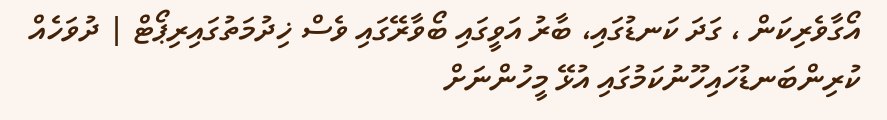އޯގާވެރިކަން ، ގަދަ ކަނޑުގައި، ބާރު އަވީގައި ބޯވާރޭގައި ވެސް ޚިދުމަތުގައިރިޕޯޓް | ދުވަހެއް ކުރިންބަނޑުހައިހޫނުކަމުގައި އުޅޭ މީހުންނަށް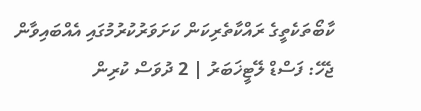ކާބޯތަކެތީގެ ރައްކާތެރިކަން ކަށަވަރުކުރުމުގައި އެއްބައިވާން ޖެހޭ: ފަސްޑް ލޭޓީޚަބަރު | 2 ދުވަސް ކުރިން